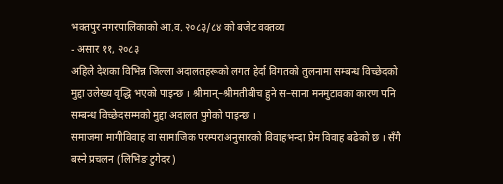भक्तपुर नगरपालिकाको आ.व. २०८३/८४ को बजेट वक्तव्य
- असार ११, २०८३
अहिले देशका विभिन्न जिल्ला अदालतहरूको लगत हेर्दा विगतको तुलनामा सम्बन्ध विच्छेदको मुद्दा उलेख्य वृद्धि भएको पाइन्छ । श्रीमान्–श्रीमतीबीच हुने स–साना मनमुटावका कारण पनि सम्बन्ध विच्छेदसम्मको मुद्दा अदालत पुगेको पाइन्छ ।
समाजमा मागीविवाह वा सामाजिक परम्पराअनुसारको विवाहभन्दा प्रेम विवाह बढेको छ । सँगै बस्ने प्रचलन (लिभिङ टुगेदर)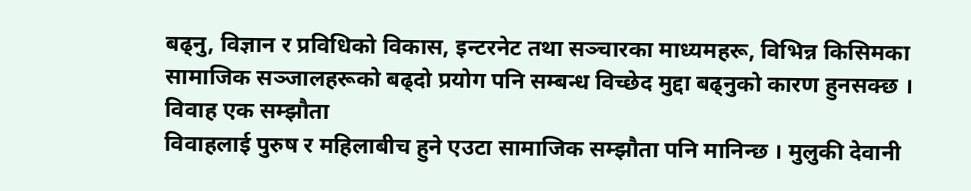बढ्नु, विज्ञान र प्रविधिको विकास, इन्टरनेट तथा सञ्चारका माध्यमहरू, विभिन्न किसिमका सामाजिक सञ्जालहरूको बढ्दो प्रयोग पनि सम्बन्ध विच्छेद मुद्दा बढ्नुको कारण हुनसक्छ ।
विवाह एक सम्झौता
विवाहलाई पुरुष र महिलाबीच हुने एउटा सामाजिक सम्झौता पनि मानिन्छ । मुलुकी देवानी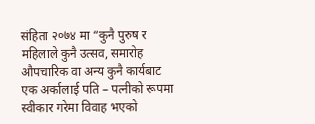संहिता २०७४ मा “कुनै पुरुष र महिलाले कुनै उत्सव, समारोह औपचारिक वा अन्य कुनै कार्यबाट एक अर्कालाई पति – पत्नीको रूपमा स्वीकार गरेमा विवाह भएको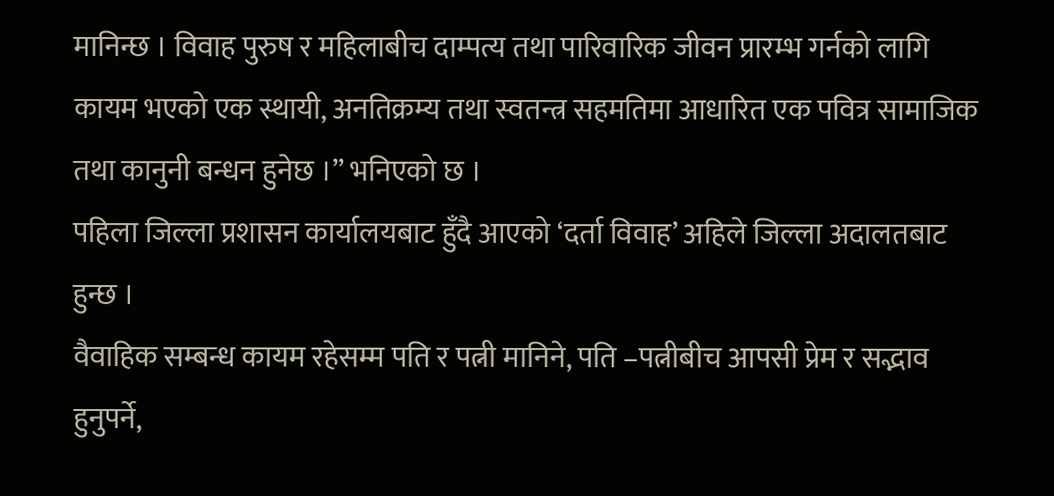मानिन्छ । विवाह पुरुष र महिलाबीच दाम्पत्य तथा पारिवारिक जीवन प्रारम्भ गर्नको लागि कायम भएको एक स्थायी, अनतिक्रम्य तथा स्वतन्त्र सहमतिमा आधारित एक पवित्र सामाजिक तथा कानुनी बन्धन हुनेछ ।” भनिएको छ ।
पहिला जिल्ला प्रशासन कार्यालयबाट हुँदै आएको ‘दर्ता विवाह’ अहिले जिल्ला अदालतबाट हुन्छ ।
वैवाहिक सम्बन्ध कायम रहेसम्म पति र पत्नी मानिने, पति –पत्नीबीच आपसी प्रेम र सद्भाव हुनुपर्ने,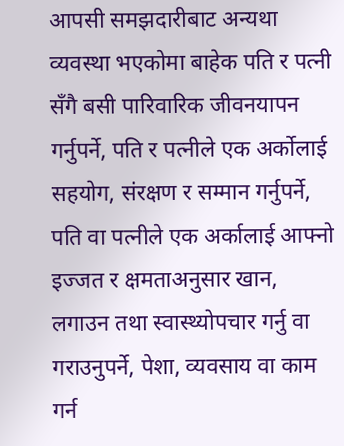आपसी समझदारीबाट अन्यथा व्यवस्था भएकोमा बाहेक पति र पत्नी सँगै बसी पारिवारिक जीवनयापन गर्नुपर्ने, पति र पत्नीले एक अर्कोलाई सहयोग, संरक्षण र सम्मान गर्नुपर्ने, पति वा पत्नीले एक अर्कालाई आफ्नो इज्जत र क्षमताअनुसार खान, लगाउन तथा स्वास्थ्योपचार गर्नु वा गराउनुपर्ने, पेशा, व्यवसाय वा काम गर्न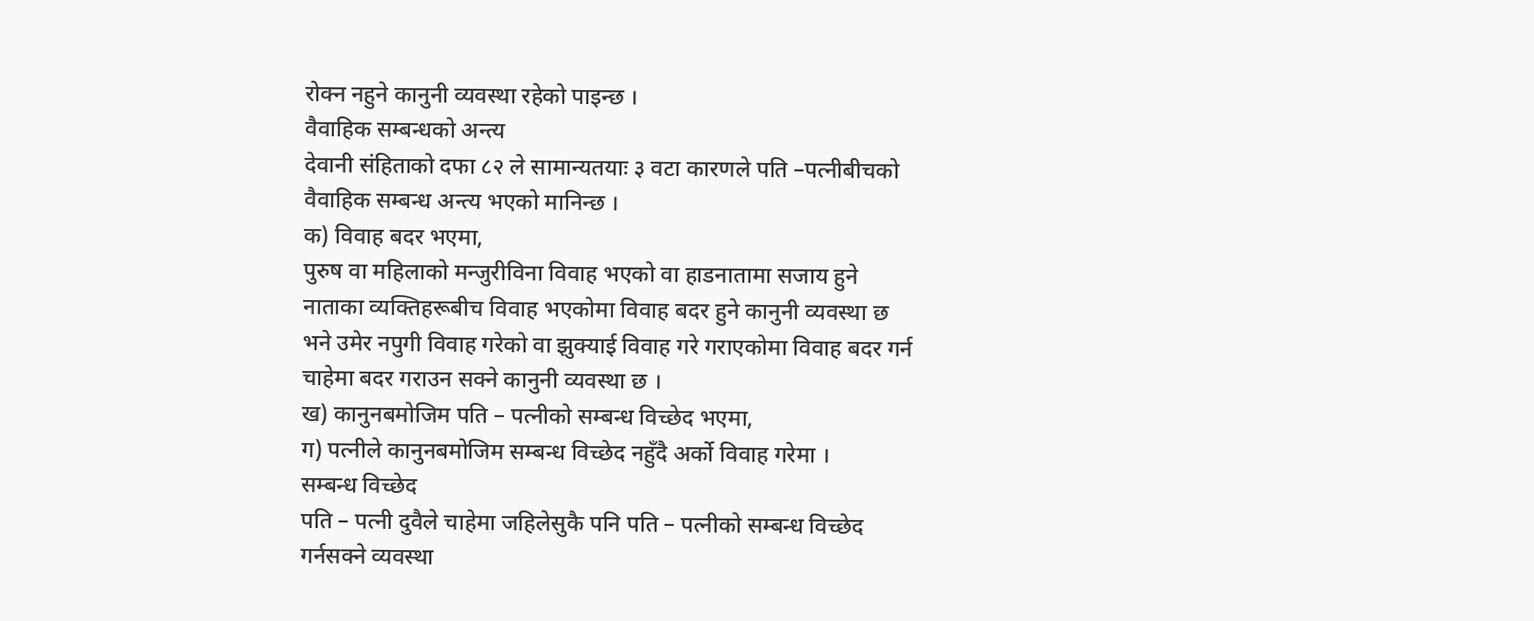रोक्न नहुने कानुनी व्यवस्था रहेको पाइन्छ ।
वैवाहिक सम्बन्धको अन्त्य
देवानी संहिताको दफा ८२ ले सामान्यतयाः ३ वटा कारणले पति –पत्नीबीचको वैवाहिक सम्बन्ध अन्त्य भएको मानिन्छ ।
क) विवाह बदर भएमा,
पुरुष वा महिलाको मन्जुरीविना विवाह भएको वा हाडनातामा सजाय हुने नाताका व्यक्तिहरूबीच विवाह भएकोमा विवाह बदर हुने कानुनी व्यवस्था छ भने उमेर नपुगी विवाह गरेको वा झुक्याई विवाह गरे गराएकोमा विवाह बदर गर्न चाहेमा बदर गराउन सक्ने कानुनी व्यवस्था छ ।
ख) कानुनबमोजिम पति – पत्नीको सम्बन्ध विच्छेद भएमा,
ग) पत्नीले कानुनबमोजिम सम्बन्ध विच्छेद नहुँदै अर्को विवाह गरेमा ।
सम्बन्ध विच्छेद
पति – पत्नी दुवैले चाहेमा जहिलेसुकै पनि पति – पत्नीको सम्बन्ध विच्छेद गर्नसक्ने व्यवस्था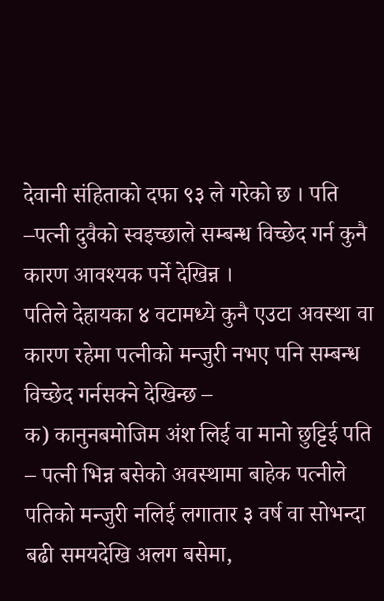देवानी संहिताको दफा ९३ ले गरेको छ । पति –पत्नी दुवैको स्वइच्छाले सम्बन्ध विच्छेद गर्न कुनै कारण आवश्यक पर्ने देखिन्न ।
पतिले देहायका ४ वटामध्ये कुनै एउटा अवस्था वा कारण रहेमा पत्नीको मन्जुरी नभए पनि सम्बन्ध विच्छेद गर्नसक्ने देखिन्छ –
क) कानुनबमोजिम अंश लिई वा मानो छुट्टिई पति – पत्नी भिन्न बसेको अवस्थामा बाहेक पत्नीले पतिको मन्जुरी नलिई लगातार ३ वर्ष वा सोभन्दा बढी समयदेखि अलग बसेमा,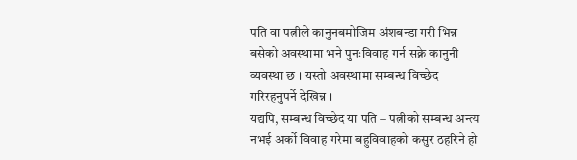पति वा पत्नीले कानुनबमोजिम अंशबन्डा गरी भिन्न बसेको अवस्थामा भने पुनःविवाह गर्न सक्ने कानुनी व्यवस्था छ । यस्तो अवस्थामा सम्बन्ध विच्छेद गरिरहनुपर्ने देखिन्न ।
यद्यपि, सम्बन्ध विच्छेद या पति – पत्नीको सम्बन्ध अन्त्य नभई अर्को विवाह गरेमा बहुविवाहको कसुर ठहरिने हो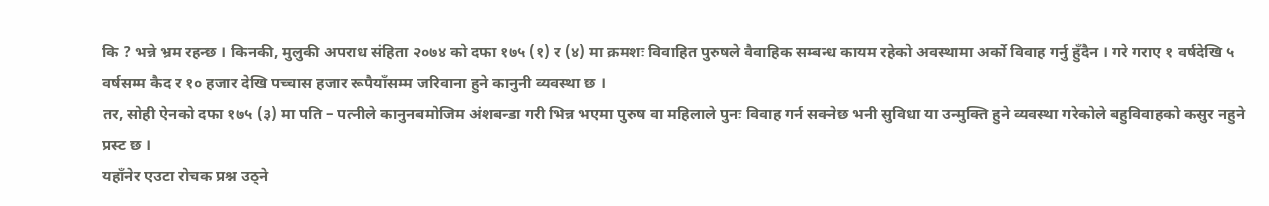कि ? भन्ने भ्रम रहन्छ । किनकी, मुलुकी अपराध संहिता २०७४ को दफा १७५ (१) र (४) मा क्रमशः विवाहित पुरुषले वैवाहिक सम्बन्ध कायम रहेको अवस्थामा अर्को विवाह गर्नु हुँदैन । गरे गराए १ वर्षदेखि ५ वर्षसम्म कैद र १० हजार देखि पच्चास हजार रूपैयाँसम्म जरिवाना हुने कानुनी व्यवस्था छ ।
तर, सोही ऐनको दफा १७५ (३) मा पति – पत्नीले कानुनबमोजिम अंशबन्डा गरी भिन्न भएमा पुरुष वा महिलाले पुनः विवाह गर्न सक्नेछ भनी सुविधा या उन्मुक्ति हुने व्यवस्था गरेकोले बहुविवाहको कसुर नहुने प्रस्ट छ ।
यहाँनेर एउटा रोचक प्रश्न उठ्ने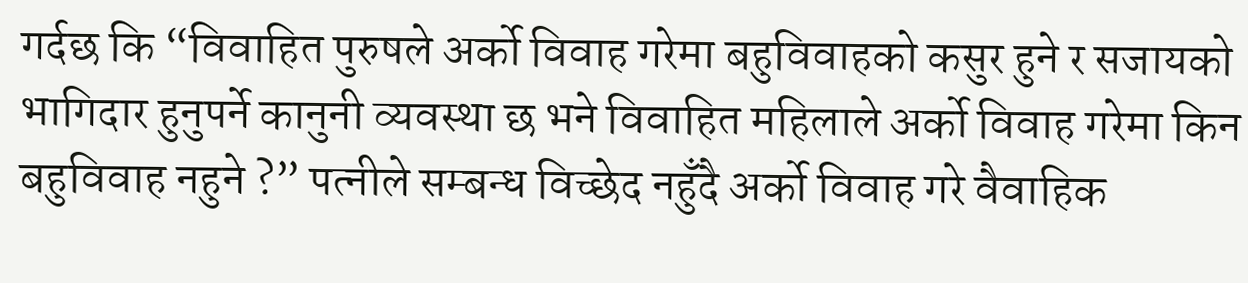गर्दछ कि “विवाहित पुरुषले अर्को विवाह गरेमा बहुविवाहको कसुर हुने र सजायको भागिदार हुनुपर्ने कानुनी व्यवस्था छ भने विवाहित महिलाले अर्को विवाह गरेमा किन बहुविवाह नहुने ?” पत्नीले सम्बन्ध विच्छेद नहुँदै अर्को विवाह गरे वैवाहिक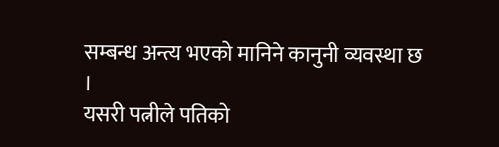सम्बन्ध अन्त्य भएको मानिने कानुनी व्यवस्था छ ।
यसरी पत्नीले पतिको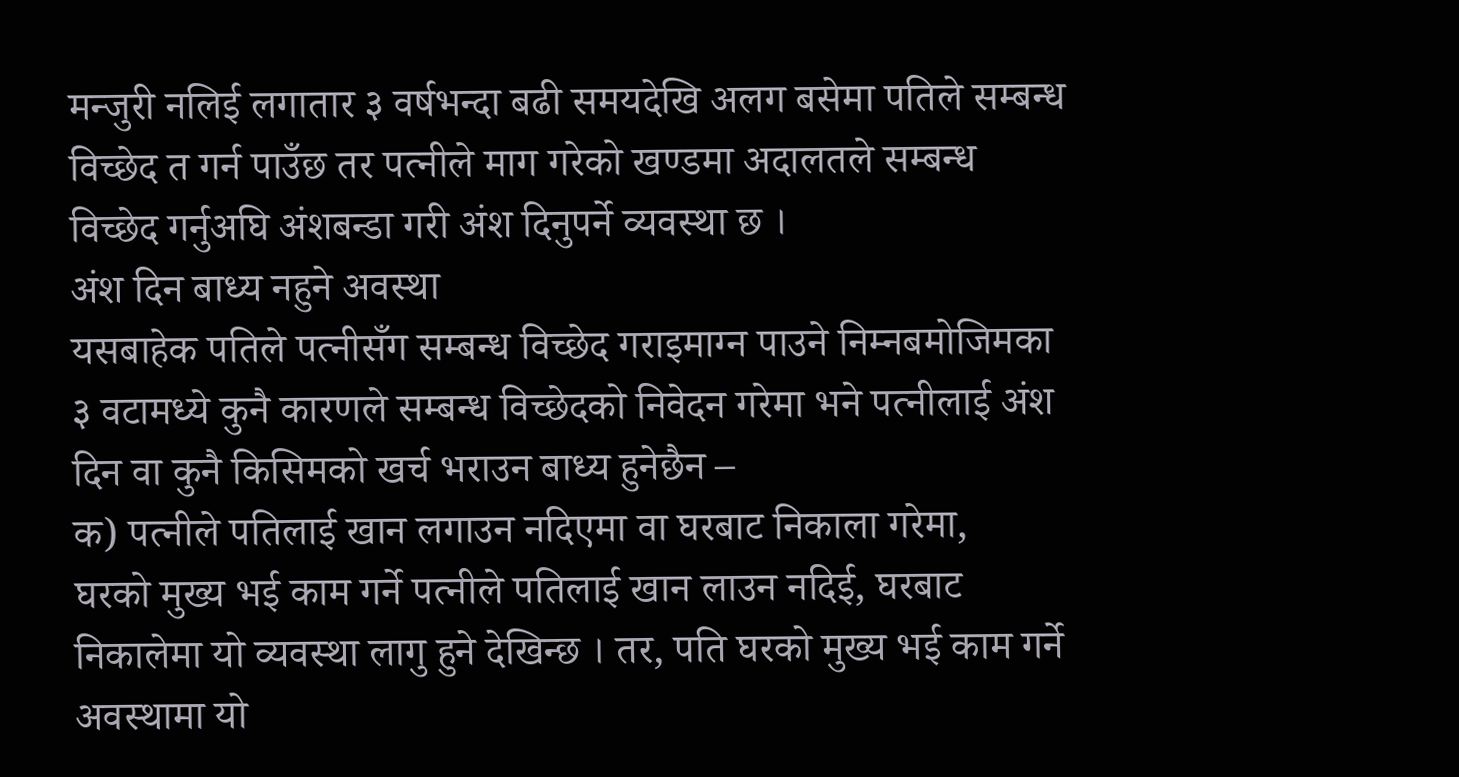मन्जुरी नलिई लगातार ३ वर्षभन्दा बढी समयदेखि अलग बसेमा पतिले सम्बन्ध विच्छेद त गर्न पाउँछ तर पत्नीले माग गरेको खण्डमा अदालतले सम्बन्ध विच्छेद गर्नुअघि अंशबन्डा गरी अंश दिनुपर्ने व्यवस्था छ ।
अंश दिन बाध्य नहुने अवस्था
यसबाहेक पतिले पत्नीसँग सम्बन्ध विच्छेद गराइमाग्न पाउने निम्नबमोजिमका ३ वटामध्ये कुनै कारणले सम्बन्ध विच्छेदको निवेदन गरेमा भने पत्नीलाई अंश दिन वा कुनै किसिमको खर्च भराउन बाध्य हुनेछैन –
क) पत्नीले पतिलाई खान लगाउन नदिएमा वा घरबाट निकाला गरेमा,
घरको मुख्य भई काम गर्ने पत्नीले पतिलाई खान लाउन नदिई, घरबाट निकालेमा यो व्यवस्था लागु हुने देखिन्छ । तर, पति घरको मुख्य भई काम गर्ने अवस्थामा यो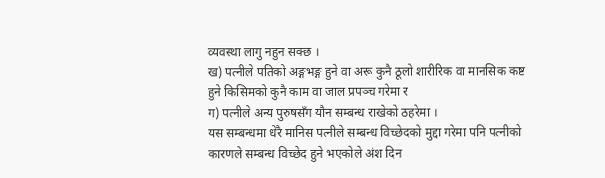व्यवस्था लागु नहुन सक्छ ।
ख) पत्नीले पतिको अङ्गभङ्ग हुने वा अरू कुनै ठूलो शारीरिक वा मानसिक कष्ट हुने किसिमको कुनै काम वा जाल प्रपञ्च गरेमा र
ग) पत्नीले अन्य पुरुषसँग यौन सम्बन्ध राखेको ठहरेमा ।
यस सम्बन्धमा धेरै मानिस पत्नीले सम्बन्ध विच्छेदको मुद्दा गरेमा पनि पत्नीको कारणले सम्बन्ध विच्छेद हुने भएकोले अंश दिन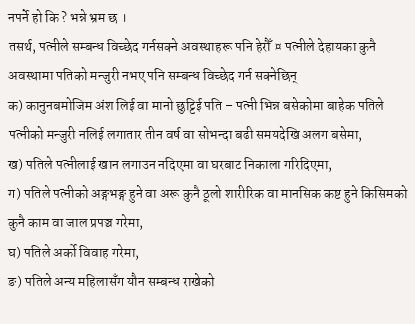नपर्ने हो कि ? भन्ने भ्रम छ ।
तसर्थ, पत्नीले सम्बन्ध विच्छेद गर्नसक्ने अवस्थाहरू पनि हेरौँ ¤ पत्नीले देहायका कुनै अवस्थामा पतिको मन्जुरी नभए पनि सम्बन्ध विच्छेद गर्न सक्नेछिन्
क) कानुनबमोजिम अंश लिई वा मानो छुट्टिई पति – पत्नी भिन्न बसेकोमा बाहेक पतिले पत्नीको मन्जुरी नलिई लगातार तीन वर्ष वा सोभन्दा बढी समयदेखि अलग बसेमा,
ख) पतिले पत्नीलाई खान लगाउन नदिएमा वा घरबाट निकाला गरिदिएमा,
ग) पतिले पत्नीको अङ्गभङ्ग हुने वा अरू कुनै ठूलो शारीरिक वा मानसिक कष्ट हुने किसिमको कुनै काम वा जाल प्रपञ्च गरेमा,
घ) पतिले अर्को विवाह गरेमा,
ङ) पतिले अन्य महिलासँग यौन सम्बन्ध राखेको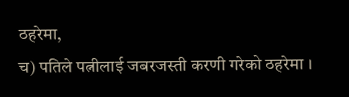ठहरेमा,
च) पतिले पत्नीलाई जबरजस्ती करणी गरेको ठहरेमा ।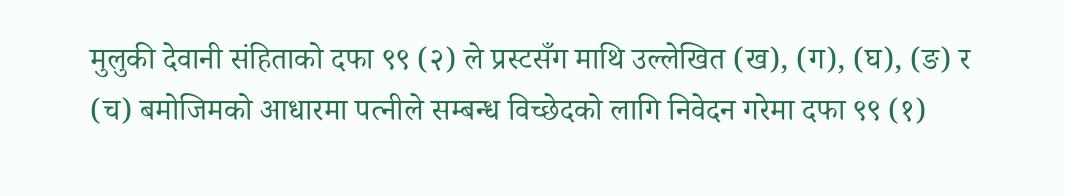मुलुकी देवानी संहिताको दफा ९९ (२) ले प्रस्टसँग माथि उल्लेखित (ख), (ग), (घ), (ङ) र (च) बमोजिमको आधारमा पत्नीले सम्बन्ध विच्छेदको लागि निवेदन गरेमा दफा ९९ (१)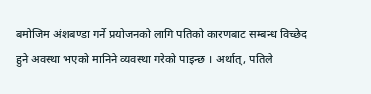बमोजिम अंशबण्डा गर्ने प्रयोजनको लागि पतिको कारणबाट सम्बन्ध विच्छेद हुने अवस्था भएको मानिने व्यवस्था गरेको पाइन्छ । अर्थात्, पतिले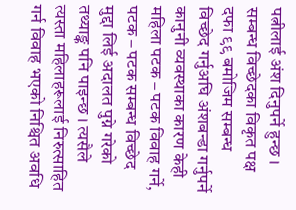पत्नीलाई अंश दिनुपर्ने हुन्छ ।
सम्बन्ध विच्छेदका विकृत पक्ष
दफा ९९ बमोजिम सम्बन्ध विच्छेद गर्नुअघि अंशबन्डा गर्नुपर्ने कानुनी व्यवस्थाका कारण केही महिला पटक – पटक विवाह गर्ने, पटक – पटक सम्बन्ध विच्छेद मुद्दा लिई अदालत पुग्ने गरेको तथ्याङ्क पनि पाइन्छ । त्यसैले त्यस्ता महिलाहरूलाई निरुत्साहित गर्न विवाह भएको निश्चित अवधि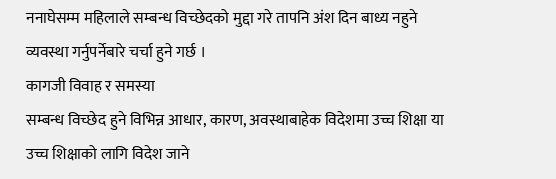ननाघेसम्म महिलाले सम्बन्ध विच्छेदको मुद्दा गरे तापनि अंश दिन बाध्य नहुने व्यवस्था गर्नुपर्नेबारे चर्चा हुने गर्छ ।
कागजी विवाह र समस्या
सम्बन्ध विच्छेद हुने विभिन्न आधार, कारण, अवस्थाबाहेक विदेशमा उच्च शिक्षा या उच्च शिक्षाको लागि विदेश जाने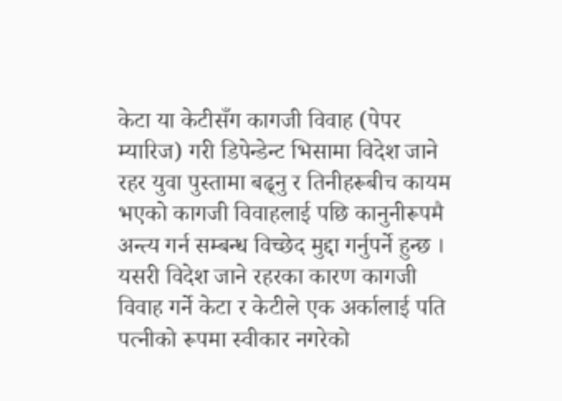केटा या केटीसँग कागजी विवाह (पेपर म्यारिज) गरी डिपेन्डेन्ट भिसामा विदेश जाने रहर युवा पुस्तामा बढ्नु र तिनीहरूबीच कायम भएको कागजी विवाहलाई पछि कानुनीरूपमै अन्त्य गर्न सम्बन्ध विच्छेद मुद्दा गर्नुपर्ने हुन्छ ।
यसरी विदेश जाने रहरका कारण कागजी विवाह गर्ने केटा र केटीले एक अर्कालाई पति पत्नीको रूपमा स्वीकार नगरेको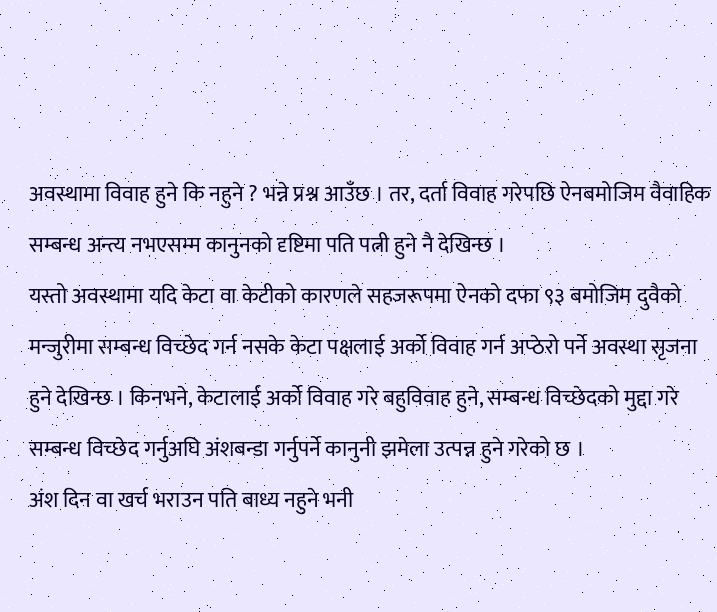अवस्थामा विवाह हुने कि नहुने ? भन्ने प्रश्न आउँछ । तर, दर्ता विवाह गरेपछि ऐनबमोजिम वैवाहिक सम्बन्ध अन्त्य नभएसम्म कानुनको दृष्टिमा पति पत्नी हुने नै देखिन्छ ।
यस्तो अवस्थामा यदि केटा वा केटीको कारणले सहजरूपमा ऐनको दफा ९३ बमोजिम दुवैको मन्जुरीमा सम्बन्ध विच्छेद गर्न नसके केटा पक्षलाई अर्को विवाह गर्न अप्ठेरो पर्ने अवस्था सृजना हुने देखिन्छ । किनभने, केटालाई अर्को विवाह गरे बहुविवाह हुने, सम्बन्ध विच्छेदको मुद्दा गरे सम्बन्ध विच्छेद गर्नुअघि अंशबन्डा गर्नुपर्ने कानुनी झमेला उत्पन्न हुने गरेको छ ।
अंश दिन वा खर्च भराउन पति बाध्य नहुने भनी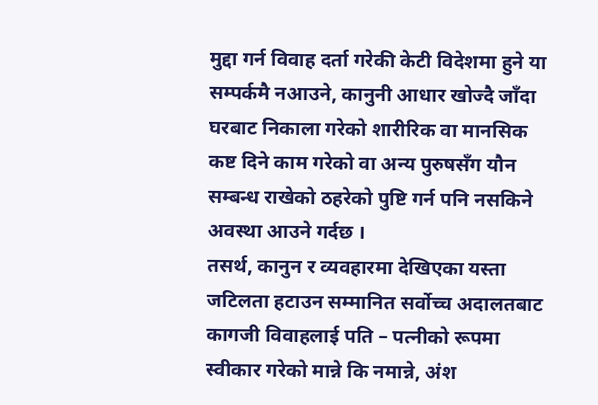मुद्दा गर्न विवाह दर्ता गरेकी केटी विदेशमा हुने या सम्पर्कमै नआउने, कानुनी आधार खोज्दै जाँदा घरबाट निकाला गरेको शारीरिक वा मानसिक कष्ट दिने काम गरेको वा अन्य पुरुषसँग यौन सम्बन्ध राखेको ठहरेको पुष्टि गर्न पनि नसकिने अवस्था आउने गर्दछ ।
तसर्थ, कानुन र व्यवहारमा देखिएका यस्ता जटिलता हटाउन सम्मानित सर्वोच्च अदालतबाट कागजी विवाहलाई पति – पत्नीको रूपमा स्वीकार गरेको मान्ने कि नमान्ने, अंश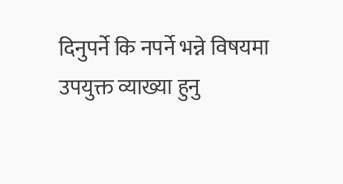दिनुपर्ने कि नपर्ने भन्ने विषयमा उपयुक्त व्याख्या हुनु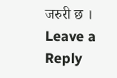जरुरी छ ।
Leave a Reply